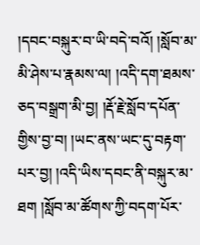།དབང་བསྐུར་བ་ཡི་བདེ་བའོ། །སློབ་མ་མི་ཤེས་པ་རྣམས་ལ། །འདི་དག་ཐམས་ཅད་བསྒྲག་མི་བྱ། །རྡོ་རྗེ་སློབ་དཔོན་གྱིས་བྱ་བ། །ཡང་ནས་ཡང་དུ་བརྟག་པར་བྱ། །འདི་ཡིས་དབང་ནི་བསྐུར་མ་ཐག །སློབ་མ་ཚོགས་ཀྱི་བདག་པོར་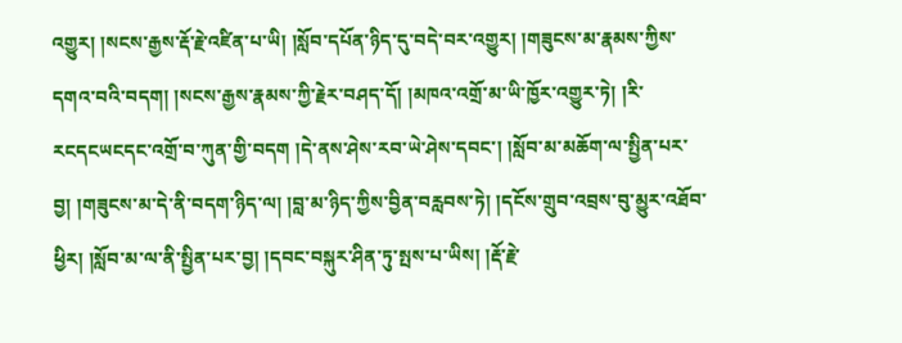འགྱུར། །སངས་རྒྱས་རྡོ་རྗེ་འཛིན་པ་ཡི། །སློབ་དཔོན་ཉིད་དུ་བདེ་བར་འགྱུར། །གཟུངས་མ་རྣམས་ཀྱིས་དགའ་བའི་བདག། །སངས་རྒྱས་རྣམས་ཀྱི་རྗེར་བཤད་དོ། །མཁའ་འགྲོ་མ་ཡི་ཁྱོར་འགྱུར་ཏེ། །རི་རངདངཡངདང་འགྲོ་བ་ཀུན་གྱི་བདག །དེ་ནས་ཤེས་རབ་ཡེ་ཤེས་དབང་། །སློབ་མ་མཆོག་ལ་སྤྱིན་པར་བྱ། །གཟུངས་མ་དེ་ནི་བདག་ཉིད་ལ། །བླ་མ་ཉིད་ཀྱིས་བྱིན་བརླབས་ཏེ། །དངོས་གྲུབ་འབྲས་བུ་མྱུར་འཐོབ་ཕྱིར། །སློབ་མ་ལ་ནི་སྤྱིན་པར་བྱ། །དབང་བསྐུར་ཤིན་ཏུ་སྤས་པ་ཡིས། །རྡོ་རྗེ་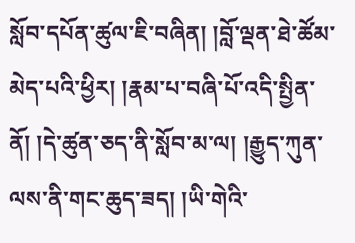སློབ་དཔོན་ཚུལ་ཇི་བཞིན། །བློ་ལྡན་ཐེ་ཚོམ་མེད་པའི་ཕྱིར། །རྣམ་པ་བཞི་པོ་འདི་སྤྱིན་ནོ། །དེ་ཚུན་ཅད་ནི་སློབ་མ་ལ། །རྒྱུད་ཀུན་ལས་ནི་གང་ཆུད་ཟད། །ཡི་གེའི་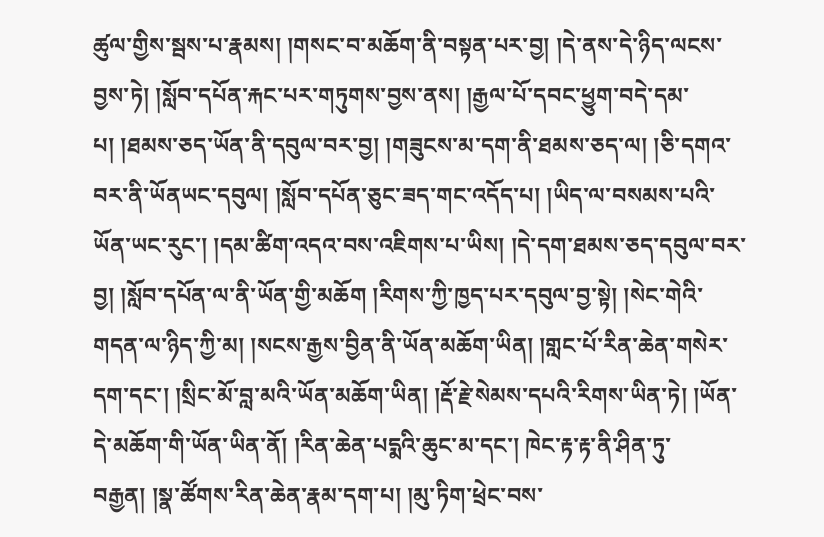ཚུལ་གྱིས་སྦས་པ་རྣམས། །གསང་བ་མཆོག་ནི་བསྟན་པར་བྱ། །དེ་ནས་དེ་ཉིད་ལངས་བྱས་ཏེ། །སློབ་དཔོན་རྐང་པར་གཏུགས་བྱས་ནས། །རྒྱལ་པོ་དབང་ཕྱུག་བདེ་དམ་པ། །ཐམས་ཅད་ཡོན་ནི་དབུལ་བར་བྱ། །གཟུངས་མ་དག་ནི་ཐམས་ཅད་ལ། །ཅི་དགའ་བར་ནི་ཡོནཡང་དབུལ། །སློབ་དཔོན་ཅུང་ཟད་གང་འདོད་པ། །ཡིད་ལ་བསམས་པའི་ཡོན་ཡང་རུང་། །དམ་ཚིག་འདའ་བས་འཇིགས་པ་ཡིས། །དེ་དག་ཐམས་ཅད་དབུལ་བར་བྱ། །སློབ་དཔོན་ལ་ནི་ཡོན་གྱི་མཆོག །རིགས་ཀྱི་ཁྱད་པར་དབུལ་བྱ་སྟེ། །སེང་གེའི་གདན་ལ་ཉིད་ཀྱི་མ། །སངས་རྒྱས་བྱིན་ནི་ཡོན་མཆོག་ཡིན། །གླང་པོ་རིན་ཆེན་གསེར་དག་དང་། །སྲིང་མོ་བླ་མའི་ཡོན་མཆོག་ཡིན། །རྡོ་རྗེ་སེམས་དཔའི་རིགས་ཡིན་ཏེ། །ཡོན་དེ་མཆོག་གི་ཡོན་ཡིན་ནོ། །རིན་ཆེན་པདྨའི་ཆུང་མ་དང་། ཁེང་རྟ་རྟ་ནི་ཤིན་ཏུ་བརྒྱན། །སྣ་ཚོགས་རིན་ཆེན་རྣམ་དག་པ། །མུ་ཏིག་ཕྲེང་བས་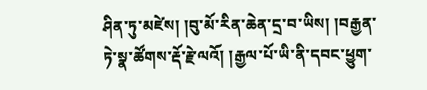ཤིན་ཏུ་མཛེས། །བུ་མོ་རིན་ཆེན་དྲ་བ་ཡིས། །བརྒྱན་ཏེ་སྣ་ཚོགས་རྡོ་རྗེ་ལའོ། །རྒྱལ་པོ་ཡི་ནི་དབང་ཕྱུག་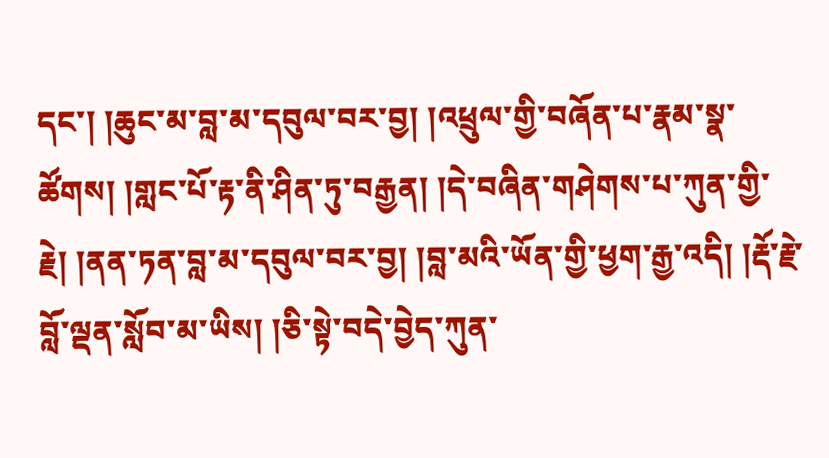དང་། །ཆུང་མ་བླ་མ་དབུལ་བར་བྱ། །འཕྲུལ་གྱི་བཞོན་པ་རྣམ་སྣ་ཚོགས། །གླང་པོ་རྟ་ནི་ཤིན་ཏུ་བརྒྱན། །དེ་བཞིན་གཤེགས་པ་ཀུན་གྱི་རྗེ། །ནན་ཏན་བླ་མ་དབུལ་བར་བྱ། །བླ་མའི་ཡོན་གྱི་ཕྱག་རྒྱ་འདི། །རྡོ་རྗེ་བློ་ལྡན་སློབ་མ་ཡིས། །ཅི་སྟེ་བདེ་བྱེད་ཀུན་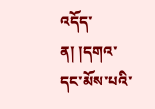འདོད་ན། །དགའ་དང་མོས་པའི་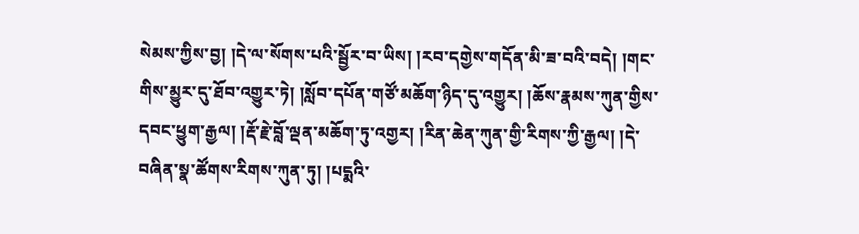སེམས་ཀྱིས་བྱ། །དེ་ལ་སོགས་པའི་སྦྱོར་བ་ཡིས། །རབ་དགྱེས་གདོན་མི་ཟ་བའི་བདེ། །གང་གིས་མྱུར་དུ་ཐོབ་འགྱུར་ཏེ། །སློབ་དཔོན་གཙོ་མཆོག་ཉིད་དུ་འགྱུར། །ཆོས་རྣམས་ཀུན་གྱིས་དབང་ཕྱུག་རྒྱལ། །རྡོ་རྗེ་བློ་ལྡན་མཆོག་ཏུ་འགྱར། །རིན་ཆེན་ཀུན་གྱི་རིགས་ཀྱི་རྒྱལ། །དེ་བཞིན་སྣ་ཚོགས་རིགས་ཀུན་ཏུ། །པདྨའི་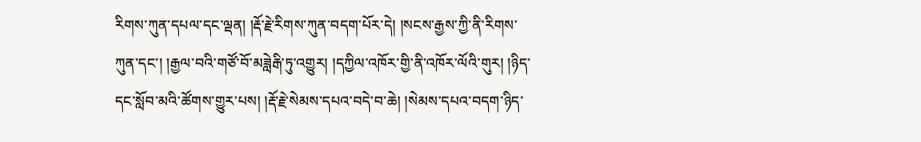རིགས་ཀུན་དཔལ་དང་ལྡན། །རྡོ་རྗེ་རིགས་ཀུན་བདག་པོར་དེ། །སངས་རྒྱས་ཀྱི་ནི་རིགས་ཀུན་དང་། །རྒྱལ་བའི་གཙོ་བོ་མཟླེརྒི་ཏུ་འགྱུར། །དཀྱིལ་འཁོར་གྱི་ནི་འཁོར་ལོའི་གུར། །ཉིད་དང་སློབ་མའི་ཚོགས་གྱུར་པས། །རྡོ་རྗེ་སེམས་དཔའ་བདེ་བ་ཆེ། །སེམས་དཔའ་བདག་ཉིད་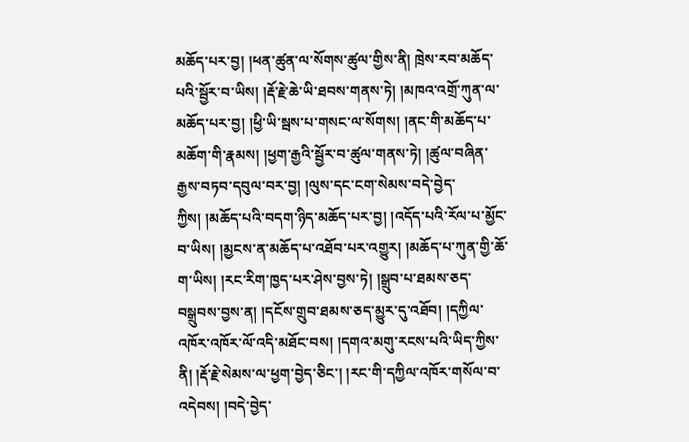མཆོད་པར་བྱ། །ཕན་ཚུན་ལ་སོགས་ཚུལ་གྱིས་ནི། ཁྲེས་རབ་མཆོད་པའི་སྦྱོར་བ་ཡིས། །རྡོ་རྗེ་ཆེ་ཡི་ཐབས་གནས་ཏེ། །མཁའ་འགྲོ་ཀུན་ལ་མཆོད་པར་བྱ། །ཕྱི་ཡི་སྦས་པ་གསང་ལ་སོགས། །ནང་གི་མཆོད་པ་མཆོག་གི་རྣམས། །ཕྱག་རྒྱའི་སྦྱོར་བ་ཚུལ་གནས་ཏེ། །ཚུལ་བཞིན་རྒྱས་བཏབ་དབུལ་བར་བྱ། །ལུས་དང་ངག་སེམས་བདེ་བྱེད་ཀྱིས། །མཆོད་པའི་བདག་ཉིད་མཆོད་པར་བྱ། །འདོད་པའི་རོལ་པ་མྱོང་བ་ཡིས། །མྱངས་ན་མཆོད་པ་འཐོབ་པར་འགྱུར། །མཆོད་པ་ཀུན་གྱི་ཆོ་ག་ཡིས། །རང་རིག་ཁྱད་པར་ཤེས་བྱས་ཏེ། །སྒྲུབ་པ་ཐམས་ཅད་བསྒྲུབས་བྱས་ན། །དངོས་གྲུབ་ཐམས་ཅད་མྱུར་དུ་འཐོབ། །དཀྱིལ་འཁོར་འཁོར་ལོ་འདི་མཐོང་བས། །དགའ་མགུ་རངས་པའི་ཡིད་ཀྱིས་ནི། །རྡོ་རྗེ་སེམས་ལ་ཕྱག་བྱེད་ཅིང་། །རང་གི་དཀྱིལ་འཁོར་གསོལ་བ་འདེབས། །བདེ་བྱེད་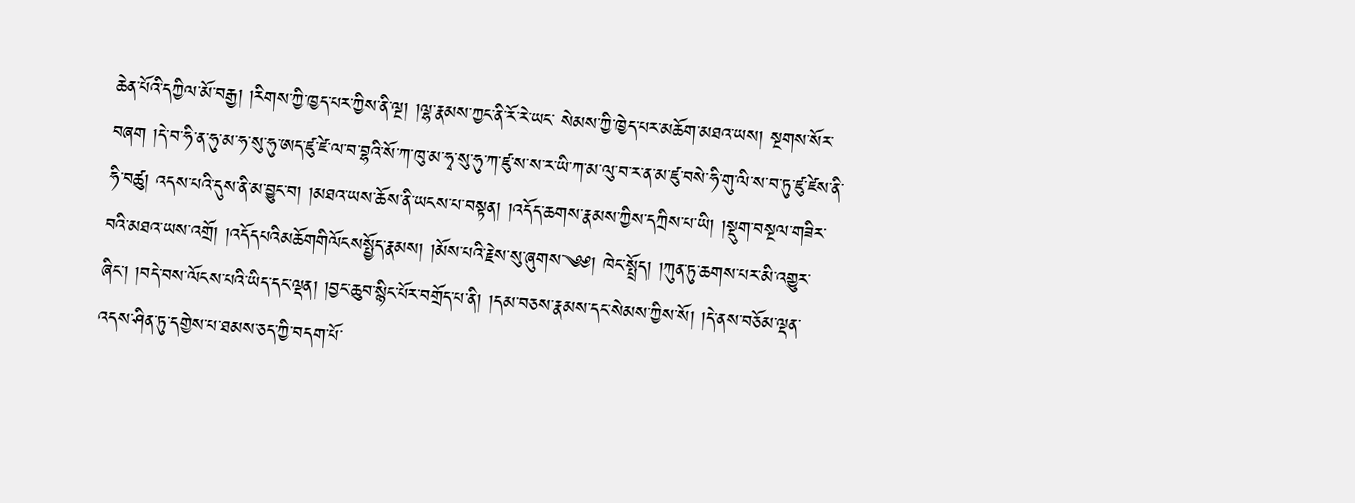ཆེན་པོའི་དཀྱིལ་མོ་བརྒྱ། །རིགས་ཀྱི་ཁྱད་པར་ཀྱིས་ནི་ལྔ། །ལྷ་རྣམས་ཀྱང་ནི་རོ་རེ་ཡང་ སེམས་ཀྱི་ཁྱེད་པར་མཆོག་མཐའ་ཡས། སྔགས་སོར་བཞག །དེ་བ་ཧི་ན་ཧུ་མ་ཧ་སུ་ཧུ་ཨད་ཛུ་ཛེ་ལ་བ་བྷའི་སོ་ཀ་ཁུ་མ་ཧྭ་སུ་ཧུ་ཀ་ཛུ་ས་ས་ར་ཡི་ཀ་མ་ལུ་བ་ར་ན་མ་ཛུ་བསེ་ཧི་གུ་ལི་ས་བ་ཏུ་ཛུ་ཛེས་ནི་ཧི་བཚུ། འདས་པའི་དུས་ནི་མ་བྱུང་བ། །མཐའ་ཡས་ཆོས་ནི་ཡངས་པ་བསྟན། །འདོད་ཆགས་རྣམས་ཀྱིས་དཀྲིས་པ་ཡི། །སྡུག་བསྔལ་གཟིར་བའི་མཐའ་ཡས་འགྲོ། །འདོདཔའིམཆོགགིལོངསསྤྱོད་རྣམས། །མོས་པའི་རྗེས་སུ་ཞུགས་༄༅། ཁེང་སྤྲོད། །ཀུན་ཏུ་ཆགས་པར་མི་འགྱུར་ཞིང་། །བདེ་བས་ལོངས་པའི་ཡིད་དང་ལྡན། །བྱང་ཆུབ་སྙིང་པོར་བགྲོད་པ་ནི། །དམ་བཅས་རྣམས་དང་སེམས་ཀྱིས་སོ། །དེ་ནས་བཅོམ་ལྡན་འདས་ཤིན་ཏུ་དགྱེས་པ་ཐམས་ཅད་ཀྱི་བདག་པོ་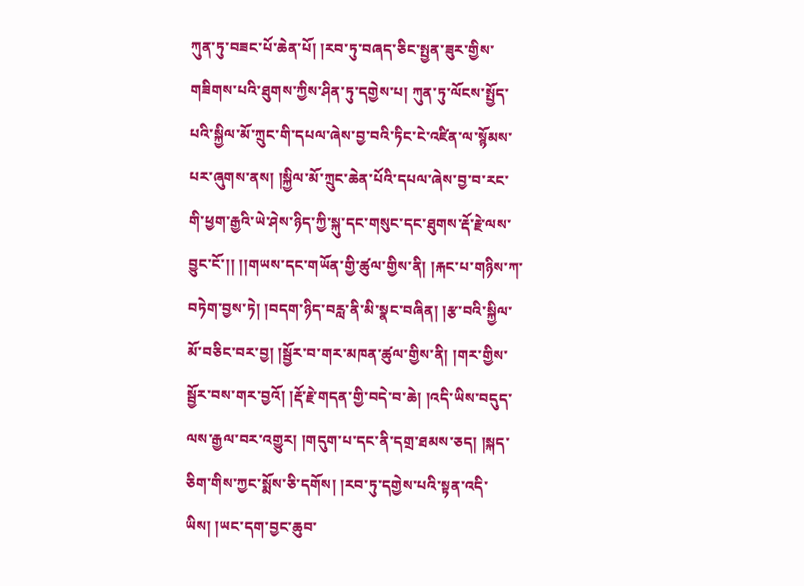ཀུན་ཏུ་བཟང་པོ་ཆེན་པོ། །རབ་ཏུ་བཞད་ཅིང་སྤྱན་ཟུར་གྱིས་གཟིགས་པའི་ཐུགས་ཀྱིས་ཤིན་ཏུ་དགྱེས་པ། ཀུན་ཏུ་ལོངས་སྤྱོད་པའི་སྐྱིལ་མོ་ཀྲུང་གི་དཔལ་ཞེས་བྱ་བའི་ཏིང་ངེ་འཛིན་ལ་སྙོམས་པར་ཞུགས་ནས། །སྐྱིལ་མོ་ཀྲུང་ཆེན་པོའི་དཔལ་ཞེས་བྱ་བ་རང་གི་ཕྱག་རྒྱའི་ཡེ་ཤེས་ཉིད་ཀྱི་སྐུ་དང་གསུང་དང་ཐུགས་རྡོ་རྗེ་ལས་བྱུང་ངོ་།། །།གཡས་དང་གཡོན་གྱི་ཚུལ་གྱིས་ནི། །རྐང་པ་གཉིས་ཀ་བཏེག་བྱས་ཏེ། །བདག་ཉིད་བརླ་ནི་མི་སྣང་བཞིན། །རྩ་བའི་སྐྱིལ་མོ་བཅིང་བར་བྱ། །སྦྱོར་བ་གར་མཁན་ཚུལ་གྱིས་ནི། །གར་གྱིས་སྦྱོར་བས་གར་བྱའོ། །རྡོ་རྗེ་གདན་གྱི་བདེ་བ་ཆེ། །འདི་ཡིས་བདུད་ལས་རྒྱལ་བར་འགྱུར། །གདུག་པ་དང་ནི་དགྲ་ཐམས་ཅད། །སྐད་ཅིག་གིས་ཀྱང་སྨོས་ཅི་དགོས། །རབ་ཏུ་དགྱེས་པའི་སྟན་འདི་ཡིས། །ཡང་དག་བྱང་ཆུབ་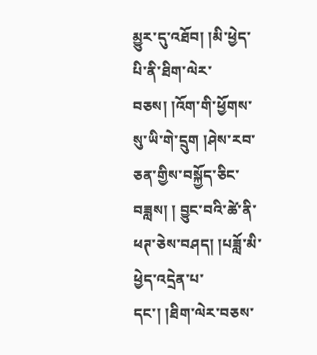མྱུར་དུ་འཐོབ། །མི་ཕྱེད་པི་ནི་ཐིག་ལེར་བཅས། །འོག་གི་ཕྱོགས་སུ་ཡི་གེ་དྲུག །ཤེས་རབ་ཅན་གྱིས་བསྐྱོད་ཅིང་བཟླས། ། བྱུང་བའི་ཚེ་ནི་ཕཊ་ཅེས་བཤད། །པཟློ་མི་ཕྱེད་འདྲེན་པ་དང་། །ཐིག་ལེར་བཅས་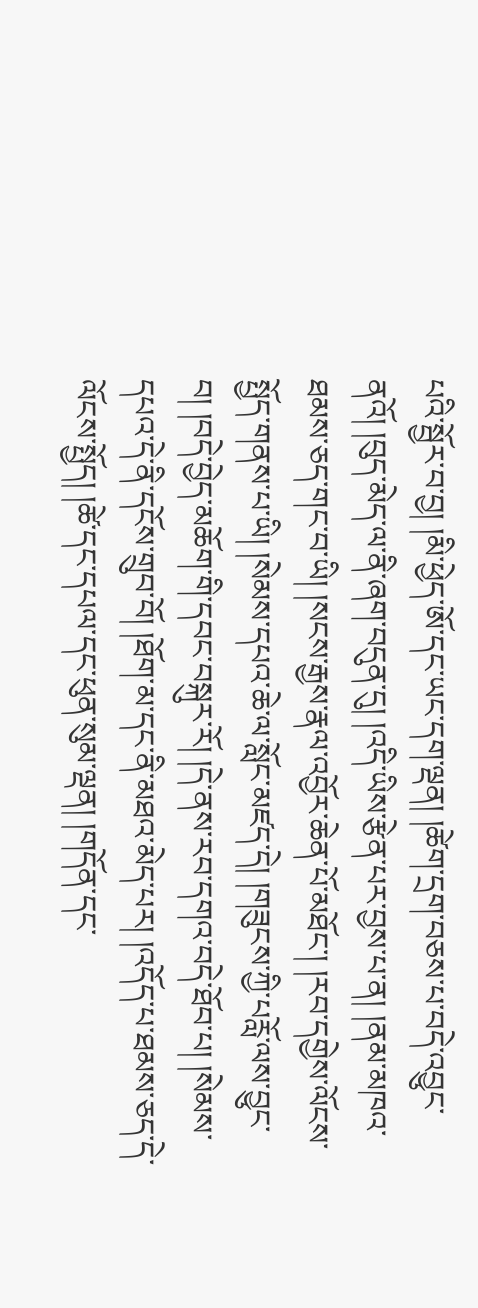པའི་སྦྱོར་བ་བྱ། །མི་ཕྱེད་ཨོ་དང་ཡང་དག་ལྡན། །ཚེག་དྲག་བཅས་པ་བདེ་འབྱུང་ནའོ། །བུད་མེད་ལ་ནི་ཞག་བདུན་དུ། །འདི་ཡིས་རྩེན་པར་བྱས་པ་ན། །ནམ་མཁའ་ཐམས་ཅད་གང་བ་ཡི། །སངས་རྒྱས་རྣལ་འབྱོར་ཆེན་པོ་མཐོང་། །རབ་དགྱེས་ལོངས་སྤྱོད་གནས་པ་ཡི། །སེམས་དཔའ་ཆེ་ལ་སློང་མཛད་དེ། །གཟུངས་ཀྱི་པརློ་ལས་བྱུང་བ། །བདེ་བྱེད་མཆོག་གི་དབང་བསྐུར་རོ། །དེ་ནས་རབ་དགའ་བདེ་ཐོབ་པ། །སེམས་དཔའ་དེ་ནི་དངོས་གྲུབ་བོ། །ཐོག་མ་དང་ནི་མཐའ་མེད་པར། །འདོད་པ་ཐམས་ཅད་དེ་ལོངས་སྤྱོད། །ཚེ་དང་དཔལ་དང་ཕུན་སུམ་ལྡན། །གདོན་དང་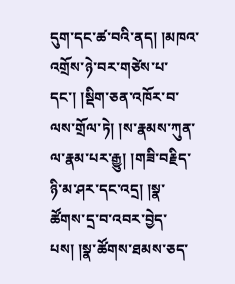དུག་དང་ཚ་བའི་ནད། །མཁའ་འགྲོས་ཉེ་བར་གཙེས་པ་དང་། །སྡིག་ཅན་འཁོར་བ་ལས་གྲོལ་ཏེ། །ས་རྣམས་ཀུན་ལ་རྣམ་པར་རྒྱུ། །གཟི་བརྗིད་ཉི་མ་ཤར་དང་འདྲ། །སྣ་ཚོགས་དྲ་བ་འབར་བྱེད་པས། །སྣ་ཚོགས་ཐམས་ཅད་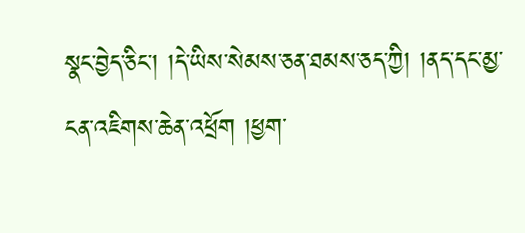སྣང་བྱེད་ཅིང་། །དེ་ཡིས་སེམས་ཅན་ཐམས་ཅད་ཀྱི། །ནད་དང་མྱ་ངན་འཇིགས་ཆེན་འཕྲོག །ཕྱག་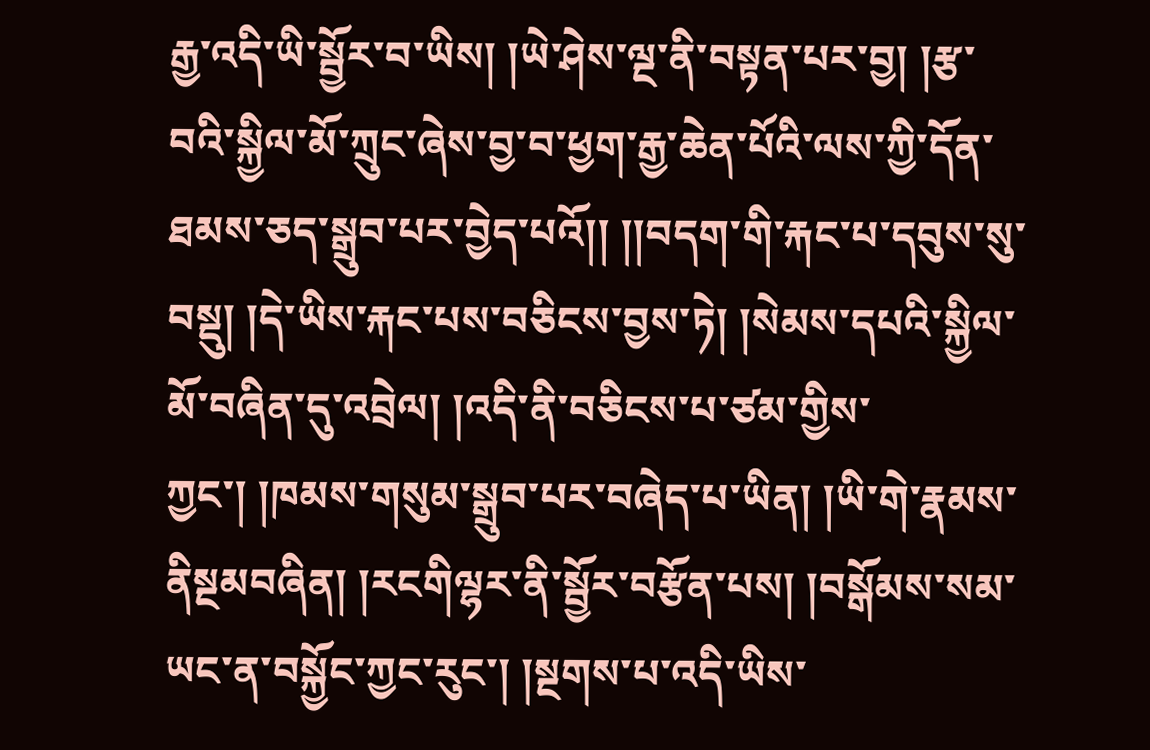རྒྱ་འདི་ཡི་སྦྱོར་བ་ཡིས། །ཡེ་ཤེས་ལྔ་ནི་བསྟན་པར་བྱ། །རྩ་བའི་སྐྱིལ་མོ་ཀྲུང་ཞེས་བྱ་བ་ཕྱག་རྒྱ་ཆེན་པོའི་ལས་ཀྱི་དོན་ཐམས་ཅད་སྒྲུབ་པར་བྱེད་པའོ།། །།བདག་གི་རྐང་པ་དབུས་སུ་བསྡུ། །དེ་ཡིས་རྐང་པས་བཅིངས་བྱས་ཏེ། །སེམས་དཔའི་སྐྱིལ་མོ་བཞིན་དུ་འབྲེལ། །འདི་ནི་བཅིངས་པ་ཙམ་གྱིས་ཀྱང་། །ཁམས་གསུམ་སྒྲུབ་པར་བཞེད་པ་ཡིན། །ཡི་གེ་རྣམས་ནིསྔམབཞིན། །རངགིལྷར་ནི་སྦྱོར་བརྩོན་པས། །བསྒོམས་སམ་ཡང་ན་བསྐྱོང་ཀྱང་རུང་། །སྔགས་པ་འདི་ཡིས་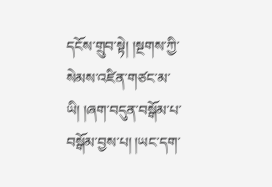དངོས་གྲུབ་སྟེ། །སྔགས་ཀྱི་སེམས་འཛིན་གཙང་མ་ཡི། །ཞག་བདུན་བསྒོམ་པ་བསྒོམ་བྱས་པ། །ཡང་དག་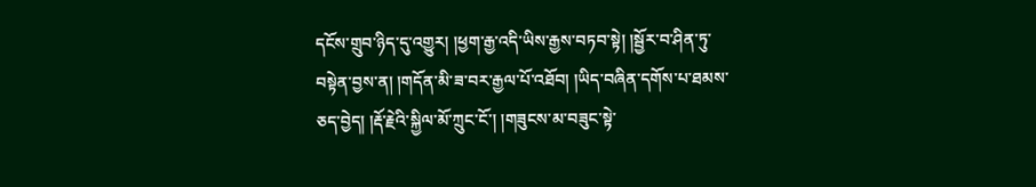དངོས་གྲུབ་ཉིད་དུ་འགྱུར། །ཕྱག་རྒྱ་འདི་ཡིས་རྒྱས་བཏབ་སྟེ། །སྦྱོར་བ་ཤིན་ཏུ་བསྟེན་བྱས་ན། །གདོན་མི་ཟ་བར་རྒྱལ་པོ་འཐོབ། །ཡིད་བཞིན་དགོས་པ་ཐམས་ཅད་བྱེད། །རྡོ་རྗེའི་སྐྱིལ་མོ་ཀྲུང་ངོ་། །གཟུངས་མ་བཟུང་སྟེ་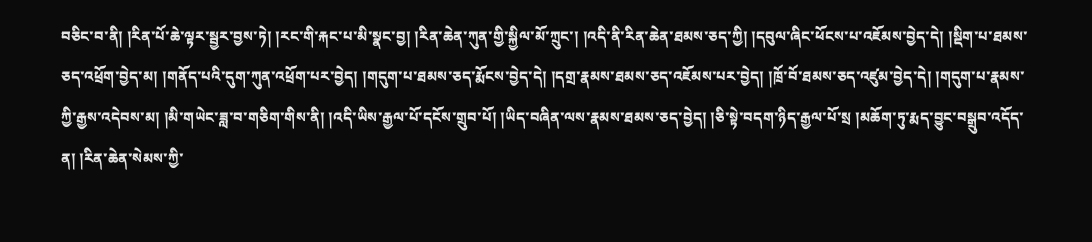བཅིང་བ་ནི། །རིན་པོ་ཆེ་ལྟར་སྦྱར་བྱས་ཏེ། །རང་གི་རྐང་པ་མི་སྣང་བྱ། །རིན་ཆེན་ཀུན་གྱི་སྐྱིལ་མོ་ཀྲུང་། །འདི་ནི་རིན་ཆེན་ཐམས་ཅད་ཀྱི། །དབུལ་ཞིང་ཕོངས་པ་འཇོམས་བྱེད་དེ། །སྡིག་པ་ཐམས་ཅད་འཕྲོག་བྱེད་མ། །གནོད་པའི་དུག་ཀུན་འཕྲོག་པར་བྱེད། །གདུག་པ་ཐམས་ཅད་རྨོངས་བྱེད་དེ། །དགྲ་རྣམས་ཐམས་ཅད་འཇོམས་པར་བྱེད། །ཁྲོ་བོ་ཐམས་ཅད་འཛུམ་བྱེད་དེ། །གདུག་པ་རྣམས་ཀྱི་རྒྱས་འདེབས་མ། །མི་གཡེང་ཟླ་བ་གཅིག་གིས་ནི། །འདི་ཡིས་རྒྱལ་པོ་དངོས་གྲུབ་པོ། །ཡིད་བཞིན་ལས་རྣམས་ཐམས་ཅད་བྱེད། །ཅི་སྟེ་བདག་ཉིད་རྒྱལ་པོ་སྲ །མཆོག་ཏུ་རྨད་བྱུང་བསྒྲུབ་འདོད་ན། །རིན་ཆེན་སེམས་ཀྱི་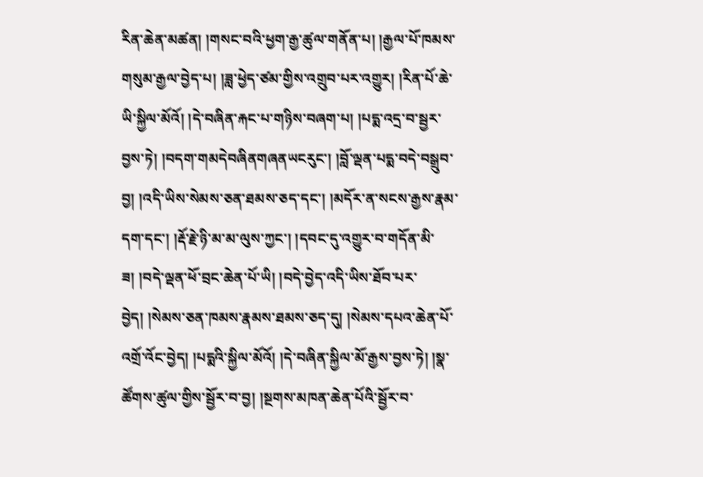རིན་ཆེན་མཚན། །གསང་བའི་ཕྱག་རྒྱ་ཚུལ་གནོན་པ། །རྒྱལ་པོ་ཁམས་གསུམ་རྒྱལ་བྱེད་པ། །ཟླ་ཕྱེད་ཙམ་གྱིས་འགྲུབ་པར་འགྱུར། །རིན་པོ་ཆེ་ཡི་སྐྱིལ་མོའོ། །དེ་བཞིན་རྐང་པ་གཉིས་བཞག་པ། །པདྨ་འདྲ་བ་སྦྱར་བྱས་ཏེ། །བདག་གམདེབཞིནགཞནཡངརུང་། །བློ་ལྡན་པདྨ་བདེ་བསྒྲུབ་བྱ། །འདི་ཡིས་སེམས་ཅན་ཐམས་ཅད་དང་། །མདོར་ན་སངས་རྒྱས་རྣམ་དག་དང་། །རྡོ་རྗེ་ཉི་མ་མ་ལུས་ཀྱང་། །དབང་དུ་འགྱུར་བ་གདོན་མི་ཟ། །བདེ་ལྡན་ཕོ་བྲང་ཆེན་པོ་ཡི། །བདེ་བྱེད་འདི་ཡིས་ཐོབ་པར་བྱེད། །སེམས་ཅན་ཁམས་རྣམས་ཐམས་ཅད་དུ། །སེམས་དཔའ་ཆེན་པོ་འགྲོ་འོང་བྱེད། །པདྨའི་སྐྱིལ་མོའོ། །དེ་བཞིན་སྐྱིལ་མོ་རྒྱས་བྱས་ཏེ། །སྣ་ཚོགས་ཚུལ་གྱིས་སྦྱོར་བ་བྱ། །སྔགས་མཁན་ཆེན་པོའི་སྦྱོར་བ་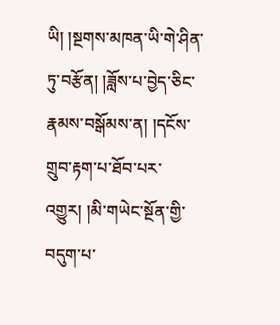ཡི། །སྔགས་མཁན་ཡི་གེ་ཤིན་ཏུ་བརྩོན། །ཟློས་པ་བྱེད་ཅིང་རྣམས་བསྒོམས་ན། །དངོས་གྲུབ་རྟག་པ་ཐོབ་པར་འགྱུར། །མི་གཡེང་སྔོན་གྱི་བདུག་པ་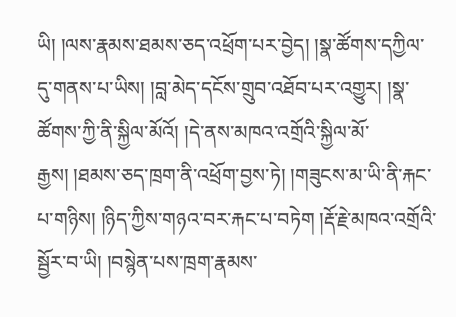ཡི། །ལས་རྣམས་ཐམས་ཅད་འཕྲོག་པར་བྱེད། །སྣ་ཚོགས་དཀྱིལ་དུ་གནས་པ་ཡིས། །བླ་མེད་དངོས་གྲུབ་འཐོབ་པར་འགྱུར། །སྣ་ཚོགས་ཀྱི་ནི་སྐྱིལ་མོའོ། །དེ་ནས་མཁའ་འགྲོའི་སྐྱིལ་མོ་རྒྱས། །ཐམས་ཅད་ཁྲག་ནི་འཕྲོག་བྱས་ཏེ། །གཟུངས་མ་ཡི་ནི་རྐང་པ་གཉིས། །ཉིད་ཀྱིས་གཉའ་བར་རྐང་པ་བཏེག །རྡོ་རྗེ་མཁའ་འགྲོའི་སྦྱོར་བ་ཡི། །བསྙེན་པས་ཁྲག་རྣམས་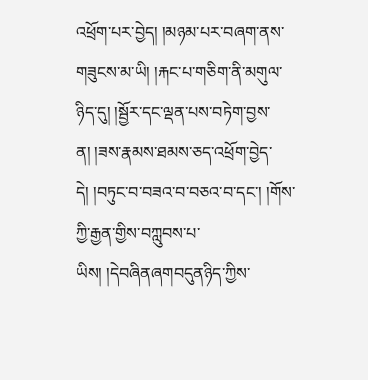འཕྲོག་པར་བྱེད། །མཉམ་པར་བཞག་ནས་གཟུངས་མ་ཡི། །རྐང་པ་གཅིག་ནི་མགུལ་ཉིད་དུ། །སྦྱོར་དང་ལྡན་པས་བཏེག་བྱས་ན། །ཟས་རྣམས་ཐམས་ཅད་འཕྲོག་བྱེད་དེ། །བཏུང་བ་བཟའ་བ་བཅའ་བ་དང་། །གོས་ཀྱི་རྒྱན་གྱིས་བཀླུབས་པ་ཡིས། །དེབཞིནཞགབདུནཉིད་ཀྱིས་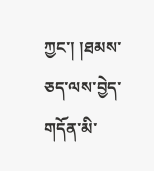ཀྱང་། །ཐམས་ཅད་ལས་བྱེད་གདོན་མི་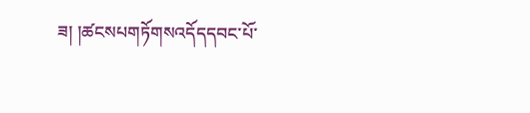ཟ། །ཚངསཔགཏོགསའདོདདབང་པོ་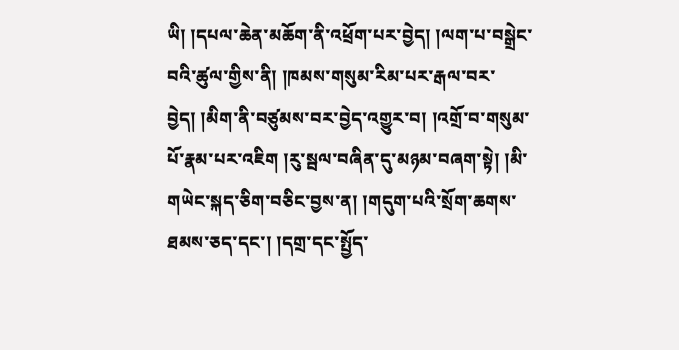ཡི། །དཔལ་ཆེན་མཆོག་ནི་འཕྲོག་པར་བྱེད། །ལག་པ་བསྒྲེང་བའི་ཚུལ་གྱིས་ནི། །ཁམས་གསུམ་རིམ་པར་རྒལ་བར་བྱེད། །མིག་ནི་བཙུམས་བར་བྱེད་འགྱུར་བ། །འགྲོ་བ་གསུམ་པོ་རྣམ་པར་འཇིག །རུ་སྦལ་བཞིན་དུ་མཉམ་བཞག་སྟེ། །མི་གཡེང་སྐད་ཅིག་བཅིང་བྱས་ན། །གདུག་པའི་སྲོག་ཆགས་ཐམས་ཅད་དང་། །དགྲ་དང་སྤྱོད་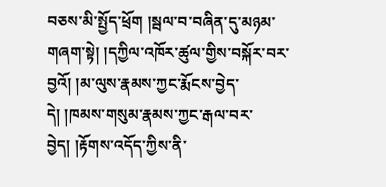བཅས་མི་སྤྱོད་ཕྲོག །སྦལ་བ་བཞིན་དུ་མཉམ་གཞག་སྟེ། །དཀྱིལ་འཁོར་ཚུལ་གྱིས་བསྐོར་བར་བྱའོ། །མ་ལུས་རྣམས་ཀྱང་རྨོངས་བྱེད་དེ། །ཁམས་གསུམ་རྣམས་ཀྱང་རྒལ་བར་བྱེད། །རྟོགས་འདོད་ཀྱིས་ནི་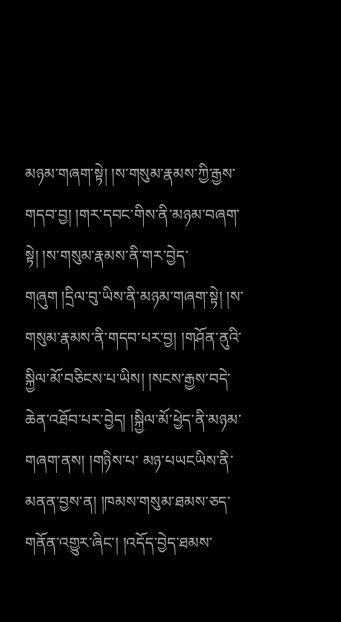མཉམ་གཞག་སྟེ། །ས་གསུམ་རྣམས་ཀྱི་རྒྱས་གདབ་བྱ། །གར་དབང་གིས་ནི་མཉམ་བཞག་སྟེ། །ས་གསུམ་རྣམས་ནི་གར་བྱེད་གཞུག །དྲིལ་བུ་ཡིས་ནི་མཉམ་གཞག་སྟེ། །ས་གསུམ་རྣམས་ནི་གདབ་པར་བྱ། །གཤོན་ནུའི་སྐྱིལ་མོ་བཅིངས་པ་ཡིས། །སངས་རྒྱས་བདེ་ཆེན་འཐོབ་པར་བྱེད། །སྐྱིལ་མོ་ཕྱེད་ནི་མཉམ་གཞག་ནས། །གཉིས་པ་ མཉ་པཡངཡིས་ནི་མནན་བྱས་ན། །ཁམས་གསུམ་ཐམས་ཅད་གནོན་འགྱུར་ཞིང་། །འདོད་བྱེད་ཐམས་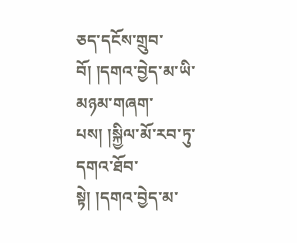ཅད་དངོས་གྲུབ་བོ། །དགའ་བྱེད་མ་ཡི་མཉམ་གཞག་པས། །སྐྱིལ་མོ་རབ་ཏུ་དགའ་ཐོབ་སྟེ། །དགའ་བྱེད་མ་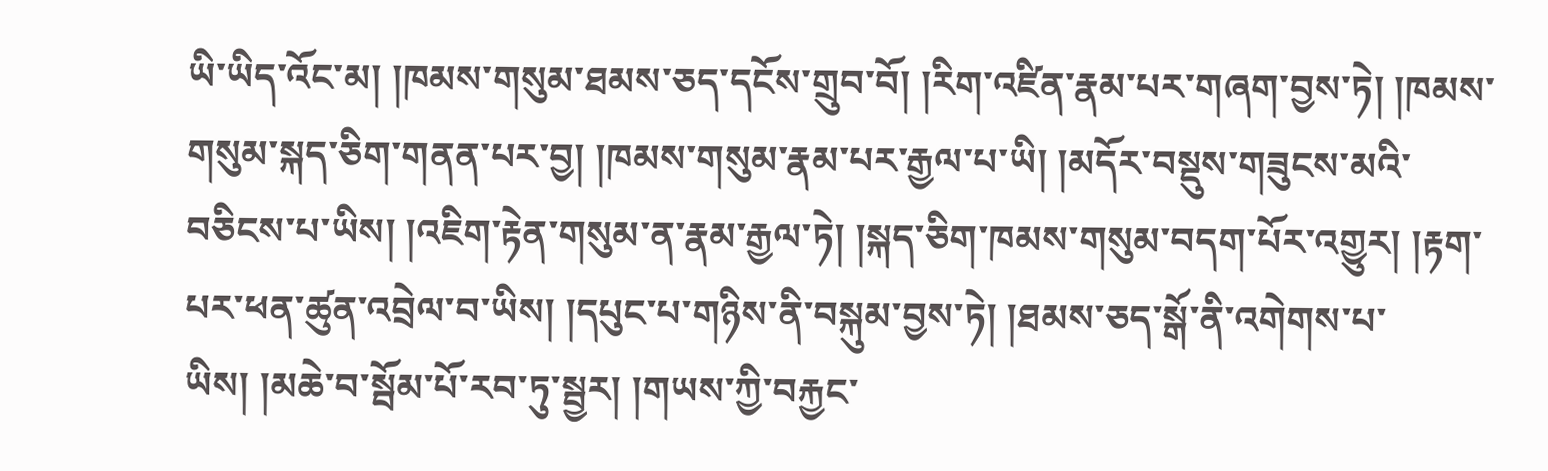ཡི་ཡིད་འོང་མ། །ཁམས་གསུམ་ཐམས་ཅད་དངོས་གྲུབ་བོ། །རིག་འཛིན་རྣམ་པར་གཞག་བྱས་ཏེ། །ཁམས་གསུམ་སྐད་ཅིག་གནན་པར་བྱ། །ཁམས་གསུམ་རྣམ་པར་རྒྱལ་པ་ཡི། །མདོར་བསྡུས་གཟུངས་མའི་བཅིངས་པ་ཡིས། །འཇིག་རྟེན་གསུམ་ན་རྣམ་རྒྱལ་ཏེ། །སྐད་ཅིག་ཁམས་གསུམ་བདག་པོར་འགྱུར། །རྟག་པར་ཕན་ཚུན་འབྲེལ་བ་ཡིས། །དཔུང་པ་གཉིས་ནི་བསྐུམ་བྱས་ཏེ། །ཐམས་ཅད་སྒོ་ནི་འགེགས་པ་ཡིས། །མཆེ་བ་སྦོམ་པོ་རབ་ཏུ་སྦྱར། །གཡས་ཀྱི་བརྐྱང་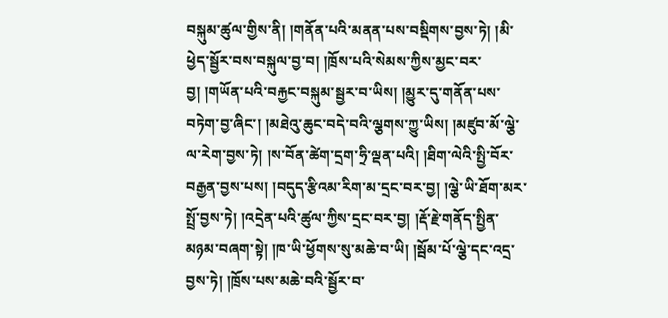བསྐུམ་ཚུལ་གྱིས་ནི། །གནོན་པའི་མནན་པས་བསྡིགས་བྱས་ཏེ། །མི་ཕྱེད་སྦྱོར་བས་བསྐུལ་བྱ་བ། །ཁྲོས་པའི་སེམས་ཀྱིས་མྱང་བར་བྱ། །གཡོན་པའི་བརྐྱང་བསྐུམ་སྦྱར་བ་ཡིས། །མྱུར་དུ་གནོན་པས་བཏེག་བྱ་ཞིང་། །མཐེའུ་ཆུང་བདེ་བའི་ལྕགས་ཀྱུ་ཡིས། །མཛུབ་མོ་ལྕེ་ལ་རེག་བྱས་ཏེ། །ས་བོན་ཚེག་དྲག་ཧྲི་ལྡན་པའི། །ཐིག་ལེའི་སྤྱི་བོར་བརྒྱན་བྱས་པས། །བདུད་རྩིའམ་རིག་མ་དྲང་བར་བྱ། །ལྕེ་ཡི་ཐོག་མར་སྤྲོ་བྱས་ཏེ། །འདྲེན་པའི་ཚུལ་ཀྱིས་དྲང་བར་བྱ། །རྡོ་རྗེ་གནོད་སྤྱིན་མཉམ་བཞག་སྟེ། །ཁ་ཡི་ཕྱོགས་སུ་མཆེ་བ་ཡི། །སྦོམ་པོ་ལྕེ་དང་འདྲ་བྱས་ཏེ། །ཁྲོས་པས་མཆེ་བའི་སྦྱོར་བ་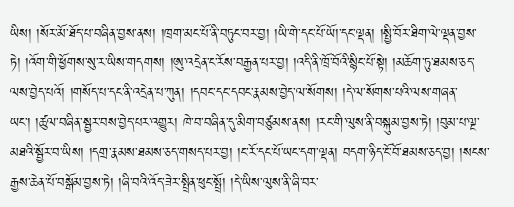ཡིས། །སོར་མོ་ཐོད་པ་བཞིན་བྱས་ནས། །ཁྲག་མང་པོ་ནི་བཏུང་བར་བྱ། །ཡི་གེ་དང་པོ་ཡོ།་དང་ལྡན། །སྤྱི་བོར་ཐིག་ལེ་ལྡན་བྱས་ཏེ། །འོག་གི་ཕྱོགས་སུ་ར་ཡིས་གདགས། །ཨུ་འདྲེན་ང་རོས་བརྒྱན་པར་བྱ། །འདི་ནི་ཁྲོ་བོའི་སྙིང་པོ་སྟེ། །མཆོག་ཏུ་ཐམས་ཅད་ལས་བྱེད་པའོ། །གསོད་པ་དང་ནི་འདྲེན་པ་ཀུན། །དབང་དང་དབང་རྣམས་བྱེད་ལ་སོགས། །དེ་ལ་སོགས་པའི་ལས་གཞན་ཡང་། །ཚུལ་བཞིན་སྦྱར་བས་བྱེད་པར་འགྱུར། ཁེ་བ་བཞིན་དུ་མིག་བཙུམས་ནས། །རང་གི་ལུས་ནི་བསྐུམ་བྱས་ཏེ། །བུམ་པ་ལྔ་མཐའི་སྦྱོར་བ་ཡིས། །དགྲ་རྣམས་ཐམས་ཅད་གསད་པར་བྱ། །ང་རོ་དང་པོ་ཡང་དག་ལྡན། བདག་ཉིད་ངོ་བོ་ཐམས་ཅད་བྱ། །སངས་རྒྱས་ཆེན་པོ་བསྒོམ་བྱས་ཏེ། །ཞི་བའི་འོད་ཟེར་སྤྲིན་ཕུང་སྤྲོ། །དེ་ཡིས་ལུས་ནི་ཞི་བར་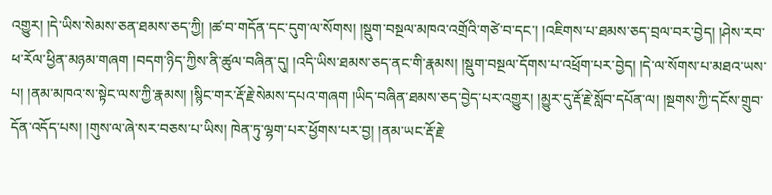འགྱུར། །དེ་ཡིས་སེམས་ཅན་ཐམས་ཅད་ཀྱི། །ཚ་བ་གདོན་དང་དུག་ལ་སོགས། །སྡུག་བསྔལ་མཁའ་འགྲོའི་གཙེ་བ་དང་། །འཇིགས་པ་ཐམས་ཅད་བྲལ་བར་བྱེད། །ཤེས་རབ་ཕ་རོལ་ཕྱིན་མཉམ་གཞག །བདག་ཉིད་ཀྱིས་ནི་ཚུལ་བཞིན་དུ། །འདི་ཡིས་ཐམས་ཅད་ནང་གི་རྣམས། །སྡུག་བསྔལ་དོགས་པ་འཕྲོག་པར་བྱེད། །དེ་ལ་སོགས་པ་མཐའ་ཡས་པ། །ནམ་མཁའ་ས་སྟེང་ལས་ཀྱི་རྣམས། །སྙིང་གར་རྡོ་རྗེ་སེམས་དཔའ་གཞག །ཡིད་བཞིན་ཐམས་ཅད་བྱེད་པར་འགྱུར། །མྱུར་དུ་རྡོ་རྗེ་སློབ་དཔོན་ལ། །སྔགས་ཀྱི་དངོས་གྲུབ་དོན་འདོད་པས། །གུས་ལ་ཞེ་སར་བཅས་པ་ཡིས། ཁེན་ཏུ་ལྷག་པར་ཕྱོགས་པར་བྱ། །ནམ་ཡང་རྡོ་རྗེ་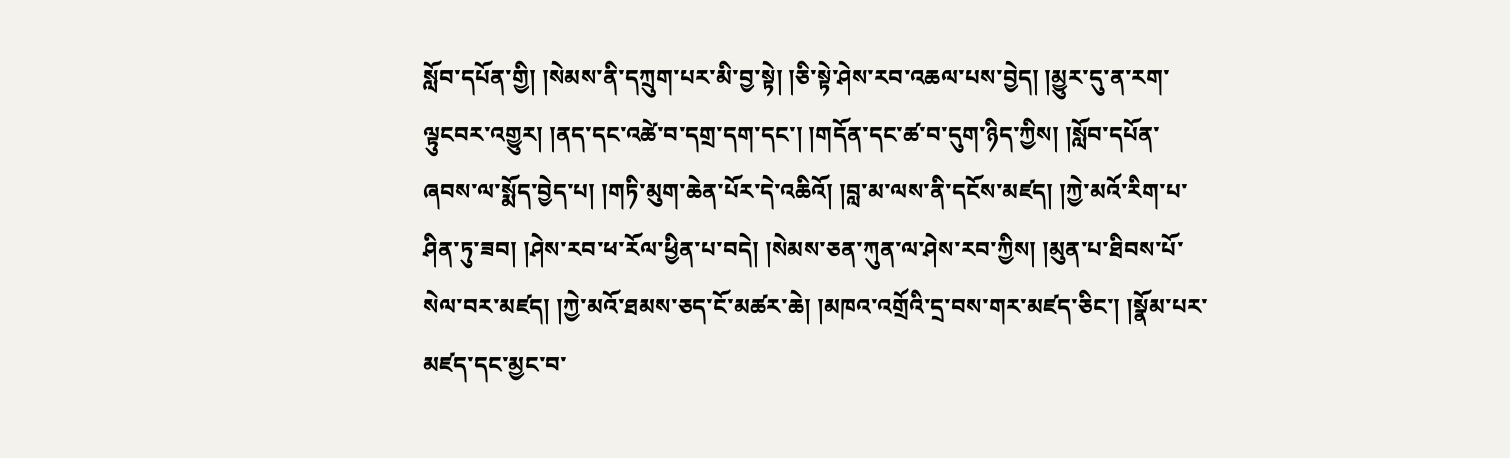སློབ་དཔོན་གྱི། །སེམས་ནི་དཀྲུག་པར་མི་བྱ་སྟེ། །ཅི་སྟེ་ཤེས་རབ་འཆལ་པས་བྱེད། །མྱུར་དུ་ན་རག་ལྟུངབར་འགྱུར། །ནད་དང་འཚེ་བ་དགྲ་དག་དང་། །གདོན་དང་ཚ་བ་དུག་ཉིད་ཀྱིས། །སློབ་དཔོན་ཞབས་ལ་སྨོད་བྱེད་པ། །གཏི་མུག་ཆེན་པོར་དེ་འཆིའོ། །བླ་མ་ལས་ནི་དངོས་མཛད། །ཀྱེ་མའོ་རིག་པ་ཤིན་ཏུ་ཟབ། །ཤེས་རབ་ཕ་རོལ་ཕྱིན་པ་བདེ། །སེམས་ཅན་ཀུན་ལ་ཤེས་རབ་ཀྱིས། །མུན་པ་ཐིབས་པོ་སེལ་བར་མཛད། །ཀྱེ་མའོ་ཐམས་ཅད་ངོ་མཚར་ཆེ། །མཁའ་འགྲོའི་དྲ་བས་གར་མཛད་ཅིང་། །སྣོམ་པར་མཛད་དང་མྱང་བ་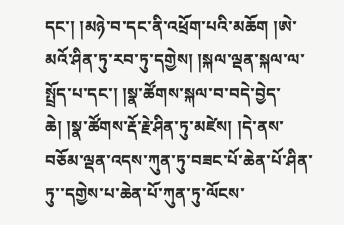དང་། །མཉེ་བ་དང་ནི་འཕྲོག་པའི་མཆོག །ཨེ་མའོ་ཤིན་ཏུ་རབ་ཏུ་དགྱེས། །སྐལ་ལྡན་སྐལ་ལ་སྤྲོད་པ་དང་། །སྣ་ཚོགས་སྐལ་བ་བདེ་བྱེད་ཆེ། །སྣ་ཚོགས་རྡོ་རྗེ་ཤིན་ཏུ་མཛེས། །དེ་ནས་བཅོམ་ལྡན་འདས་ཀུན་ཏུ་བཟང་པོ་ཆེན་པོ་ཤིན་ཏུ་་དགྱེས་པ་ཆེན་པོ་ཀུན་ཏུ་ལོངས་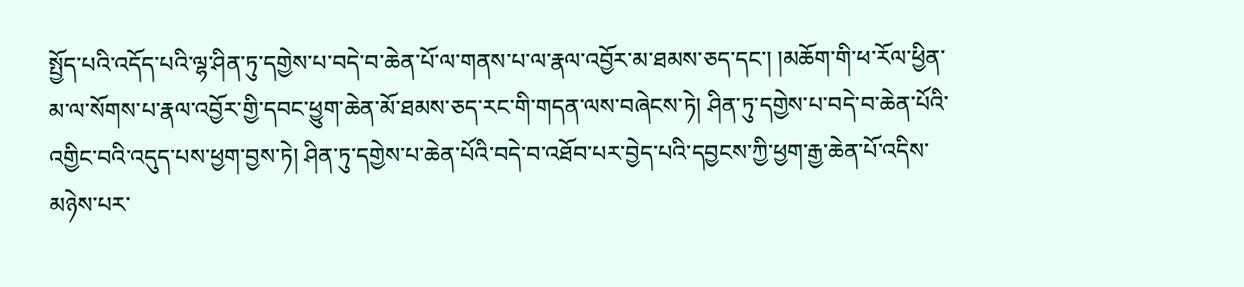སྤྱོད་པའི་འདོད་པའི་ལྷ་ཤིན་ཏུ་དགྱེས་པ་བདེ་བ་ཆེན་པོ་ལ་གནས་པ་ལ་རྣལ་འབྱོར་མ་ཐམས་ཅད་དང་། །མཆོག་གི་ཕ་རོལ་ཕྱིན་མ་ལ་སོགས་པ་རྣལ་འབྱོར་གྱི་དབང་ཕྱུག་ཆེན་མོ་ཐམས་ཅད་རང་གི་གདན་ལས་བཞེངས་ཏེ། ཤིན་ཏུ་དགྱེས་པ་བདེ་བ་ཆེན་པོའི་འགྱིང་བའི་འདུད་པས་ཕྱག་བྱས་ཏེ། ཤིན་ཏུ་དགྱེས་པ་ཆེན་པོའི་བདེ་བ་འཐོབ་པར་བྱེད་པའི་དབྱངས་ཀྱི་ཕྱག་རྒྱ་ཆེན་པོ་འདིས་མཉེས་པར་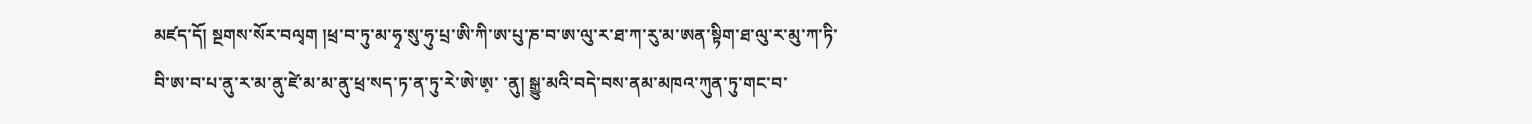མཛད་དོ། སྔགས་སོར་བལྭག །ཕྲ་བ་ཏུ་མ་ཧྭ་སུ་ཧུ་པྲ་ཨི་ཀི་ཨ་པུ་ཎ་བ་ཨ་ལུ་ར་ཐ་ཀ་རུ་མ་ཨན་སྟིག་ཐ་ལུ་ར་མུ་ཀ་ཏི་བི་ཨ་བ་པ་ནུ་ར་མ་ནུ་ཛེ་མ་མ་ནུ་ཕྲ་སད་ཏ་ན་ཏུ་རེ་ཨེ་ཨ༷་ ་ནུ། སྒྱུ་མའི་བདེ་བས་ནམ་མཁའ་ཀུན་ཏུ་གང་བ་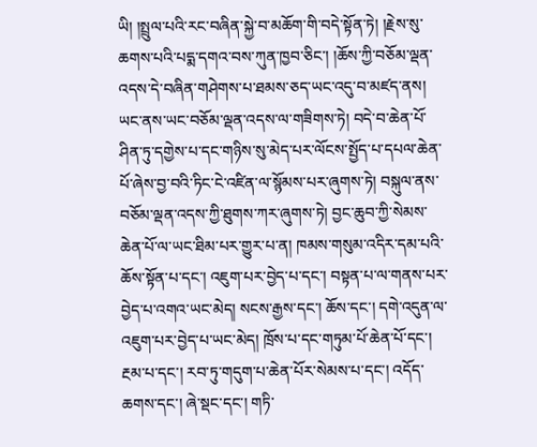ཡི། །སྤྲུལ་པའི་རང་བཞིན་སྐྱེ་བ་མཆོག་གི་བདེ་སྟོན་ཏེ། །རྗེས་སུ་ཆགས་པའི་པདྨ་དགའ་བས་ཀུན་ཁྱབ་ཅིང་། །ཆོས་ཀྱི་བཅོམ་ལྡན་འདས་དེ་བཞིན་གཤེགས་པ་ཐམས་ཅད་ཡང་འདུ་བ་མཛད་ནས། ཡང་ནས་ཡང་བཅོམ་ལྡན་འདས་ལ་གཟིགས་ཏེ། བདེ་བ་ཆེན་པོ་ཤིན་ཏུ་དགྱེས་པ་དང་གཉིས་སུ་མེད་པར་ལོངས་སྤྱོད་པ་དཔལ་ཆེན་པོ་ཞེས་བྱ་བའི་ཏིང་ངེ་འཛིན་ལ་སྙོམས་པར་ཞུགས་ཏེ། བསྐུལ་ནས་བཅོམ་ལྡན་འདས་ཀྱི་ཐུགས་ཀར་ཞུགས་ཏེ། བྱང་ཆུབ་ཀྱི་སེམས་ཆེན་པོ་ལ་ཡང་ཐིམ་པར་གྱུར་པ་ན། ཁམས་གསུམ་འདིར་དམ་པའི་ཆོས་སྟོན་པ་དང་། འཇུག་པར་བྱེད་པ་དང་། བསྟན་པ་ལ་གནས་པར་བྱེད་པ་འགའ་ཡང་མེད། སངས་རྒྱས་དང་། ཆོས་དང་། དགེ་འདུན་ལ་འཇུག་པར་བྱེད་པ་ཡང་མེད། ཁྲོས་པ་དང་གཏུམ་པོ་ཆེན་པོ་དང་། རྔམ་པ་དང་། རབ་ཏུ་གདུག་པ་ཆེན་པོར་སེམས་པ་དང་། འདོད་ཆགས་དང་། ཞེ་སྡང་དང་། གཏི་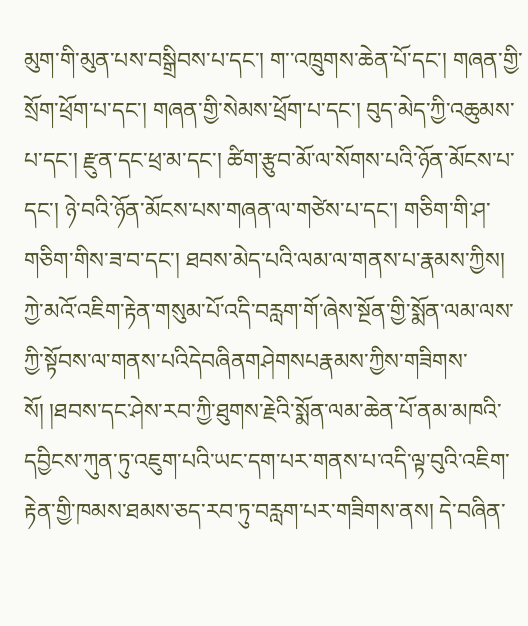མུག་གི་མུན་པས་བསྒྲིབས་པ་དང་། ག་་འཁྲུགས་ཆེན་པོ་དང་། གཞན་གྱི་སྲོག་ཕྲོག་པ་དང་། གཞན་གྱི་སེམས་ཕྲོག་པ་དང་། བུད་མེད་ཀྱི་འཆུམས་པ་དང་། རྫུན་དང་ཕྲ་མ་དང་། ཚིག་རྩུབ་མོ་ལ་སོགས་པའི་ཉོན་མོངས་པ་དང་། ཉེ་བའི་ཉོན་མོངས་པས་གཞན་ལ་གཙེས་པ་དང་། གཅིག་གི་ཤ་གཅིག་གིས་ཟ་བ་དང་། ཐབས་མེད་པའི་ལམ་ལ་གནས་པ་རྣམས་ཀྱིས། ཀྱེ་མའོ་འཇིག་རྟེན་གསུམ་པོ་འདི་བརླག་གོ་ཞེས་སྔོན་གྱི་སྨོན་ལམ་ལས་ཀྱི་སྟོབས་ལ་གནས་པའིདེབཞིནགཤེགསཔརྣམས་ཀྱིས་གཟིགས་སོ། །ཐབས་དང་ཤེས་རབ་ཀྱི་ཐུགས་རྗེའི་སྨོན་ལམ་ཆེན་པོ་ནམ་མཁའི་དབྱིངས་ཀུན་ཏུ་འཇུག་པའི་ཡང་དག་པར་གནས་པ་འདི་ལྟ་བུའི་འཇིག་རྟེན་གྱི་ཁམས་ཐམས་ཅད་རབ་ཏུ་བརླག་པར་གཟིགས་ནས། དེ་བཞིན་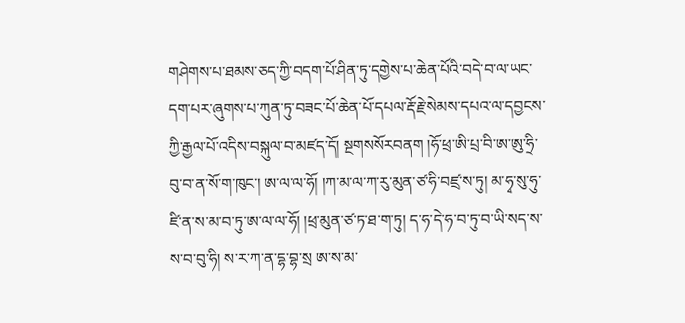གཤེགས་པ་ཐམས་ཅད་ཀྱི་བདག་པོ་ཤིན་ཏུ་དགྱེས་པ་ཆེན་པོའི་བདེ་བ་ལ་ཡང་དག་པར་ཞུགས་པ་ཀུན་ཏུ་བཟང་པོ་ཆེན་པོ་དཔལ་རྡོ་རྗེ་སེམས་དཔའ་ལ་དབྱངས་ཀྱི་རྒྱལ་པོ་འདིས་བསྐུལ་བ་མཛད་དོ། སྔགསསོརབནག །ཧོ་ཕྲ་ཨི་པྲ་བི་ཨ་ཨུ་ཧྲི་བུ་བ་ན་སོ་ག་ཁུང་། ཨ་ལ་ལ་ཧོ། །ཀ་མ་ལ་ཀ་རུ་མུན་ཙ་ཧི་བཛྲ་ས་ཏུ། མ་ཧྭ་སུ་ཧུ་ཛི་ན་ས་མ་བ་ཏུ་ཨ་ལ་ལ་ཧོ། །ཕྲ་མུན་ཙ་ཏ་ཐ་ག་ཏུ། ད་ཧ་དེ་ཧ་བ་ཏུ་བ་ཡི་སད་ས་ས་བ་བུ་ཧི། ས་ར་ཀ་ན་དྷ་བྷ་སྲ ཨ་ས་མ་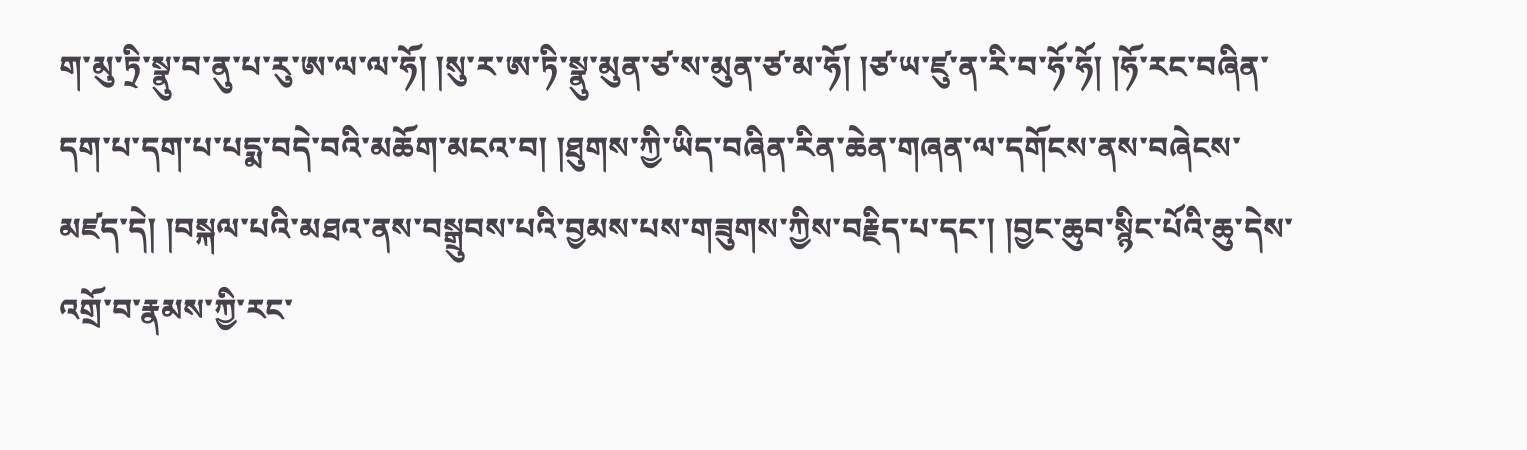ག་མུ་ཏྲི་སྣུ་བ་ནུ་པ་རུ་ཨ་ལ་ལ་ཧོ། །སུ་ར་ཨ་ཏི་སྣུ་མུན་ཙ་ས་མུན་ཙ་མ་ཧོ། །ཙ་ཡ་ཛུ་ན་རི་བ་ཧོ་ཧོ། །ཧོ་རང་བཞིན་དག་པ་དག་པ་པདྨ་བདེ་བའི་མཆོག་མངའ་བ། །ཐུགས་ཀྱི་ཡིད་བཞིན་རིན་ཆེན་གཞན་ལ་དགོངས་ནས་བཞེངས་མཛད་དེ། །བསྐལ་པའི་མཐའ་ནས་བསྒྲུབས་པའི་བྱམས་པས་གཟུགས་ཀྱིས་བརྗིད་པ་དང་། །བྱང་ཆུབ་སྙིང་པོའི་ཆུ་དེས་འགྲོ་བ་རྣམས་ཀྱི་རང་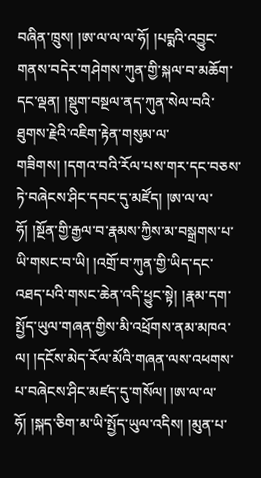བཞིན་ཁྲུས། །ཨ་ལ་ལ་ལ་ཧོ། །པདྨའི་འབྱུང་གནས་བདེར་གཤེགས་ཀུན་གྱི་སྐལ་བ་མཆོག་དང་ལྡན། །སྡུག་བསྔལ་ནད་ཀུན་སེལ་བའི་ཐུགས་རྗེའི་འཇིག་རྟེན་གསུམ་ལ་གཟིགས། །དགའ་བའི་རོལ་པས་གར་དང་བཅས་ཏེ་བཞེངས་ཤིང་དབང་དུ་མཛོད། །ཨ་ལ་ལ་ཧོ། །སྔོན་གྱི་རྒྱལ་བ་རྣམས་ཀྱིས་མ་བསྒྲགས་པ་ཡི་གསང་བ་ཡི། །འགྲོ་བ་ཀུན་གྱི་ཡིད་དང་འཐད་པའི་གསང་ཆེན་འདི་ཕྱུང་སྟེ། །རྣམ་དག་སྤྱོད་ཡུལ་གཞན་གྱིས་མི་འཕྲོགས་ནམ་མཁའ་ལ། །དངོས་མེད་རོལ་མོའི་གཞན་ལས་འཕགས་པ་བཞེངས་ཤིང་མཛད་དུ་གསོལ། །ཨ་ལ་ལ་ཧོ། །སྐད་ཅིག་མ་ཡི་སྤྱོད་ཡུལ་འདིས། །མུན་པ་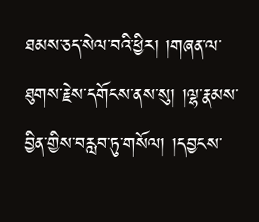ཐམས་ཅད་སེལ་བའི་ཕྱིར། །གཞན་ལ་ཐུགས་རྗེས་དགོངས་ནས་སུ། །ལྷ་རྣམས་བྱིན་གྱིས་བརླབ་ཏུ་གསོལ། །དབྱངས་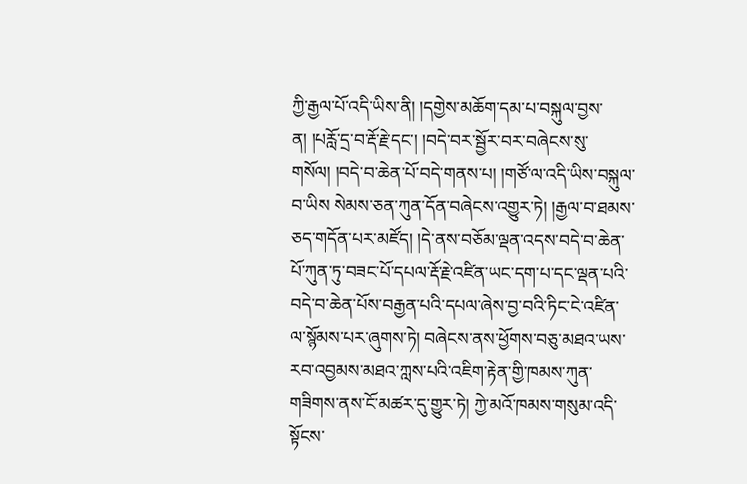ཀྱི་རྒྱལ་པོ་འདི་ཡིས་ནི། །དགྱེས་མཆོག་དམ་པ་བསྐུལ་བྱས་ན། །པརློ་དྲ་བ་རྡོ་རྗེ་དང་། །བདེ་བར་སྦྱོར་བར་བཞེངས་སུ་གསོལ། །བདེ་བ་ཆེན་པོ་བདེ་གནས་པ། །གཙོ་ལ་འདི་ཡིས་བསྐུལ་བ་ཡིས སེམས་ཅན་ཀུན་དོན་བཞེངས་འགྱུར་ཏེ། །རྒྱལ་བ་ཐམས་ཅད་གདོན་པར་མཛོད། །དེ་ནས་བཅོམ་ལྡན་འདས་བདེ་བ་ཆེན་པོ་ཀུན་ཏུ་བཟང་པོ་དཔལ་རྡོ་རྗེ་འཛིན་ཡང་དག་པ་དང་ལྡན་པའི་བདེ་བ་ཆེན་པོས་བརྒྱན་པའི་དཔལ་ཞེས་བྱ་བའི་ཏིང་ངེ་འཛིན་ལ་སྙོམས་པར་ཞུགས་ཏེ། བཞེངས་ནས་ཕྱོགས་བཅུ་མཐའ་ཡས་རབ་འབྱམས་མཐའ་ཀླས་པའི་འཇིག་རྟེན་གྱི་ཁམས་ཀུན་གཟིགས་ནས་ངོ་མཚར་དུ་གྱུར་ཏེ། ཀྱེ་མའོ་ཁམས་གསུམ་འདི་སྟོངས་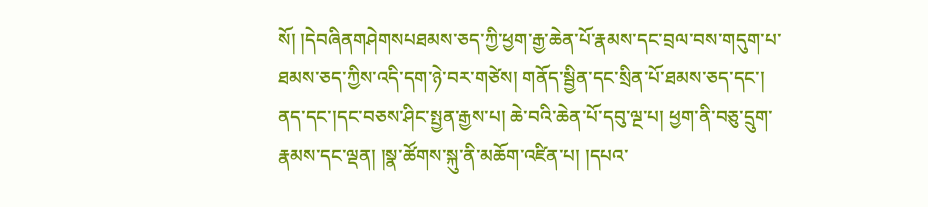སོ། །དེབཞིནགཤེགསཔཐམས་ཅད་ཀྱི་ཕྱག་རྒྱ་ཆེན་པོ་རྣམས་དང་བྲལ་བས་གདུག་པ་ཐམས་ཅད་ཀྱིས་འདི་དག་ཉེ་བར་གཙེས། གནོད་སྦྱིན་དང་སྲིན་པོ་ཐམས་ཅད་དང་། ནད་དང་།དང་བཅས་ཤིང་སྤྱན་རྒྱས་པ། ཆེ་བའི་ཆེན་པོ་དབུ་ལྔ་པ། ཕྱག་ནི་བཅུ་དྲུག་རྣམས་དང་ལྡན། །སྣ་ཚོགས་སྐུ་ནི་མཆོག་འཛིན་པ། །དཔའ་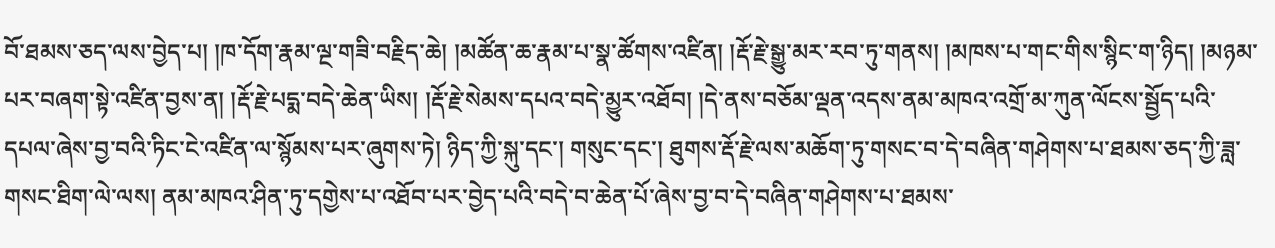བོ་ཐམས་ཅད་ལས་བྱེད་པ། །ཁ་དོག་རྣམ་ལྔ་གཟི་བརྗིད་ཆེ། །མཚོན་ཆ་རྣམ་པ་སྣ་ཚོགས་འཛིན། །རྡོ་རྗེ་སྒྱུ་མར་རབ་ཏུ་གནས། །མཁས་པ་གང་གིས་སྙིང་ག་ཉིད། །མཉམ་པར་བཞག་སྟེ་འཛིན་བྱས་ན། །རྡོ་རྗེ་པདྨ་བདེ་ཆེན་ཡིས། །རྡོ་རྗེ་སེམས་དཔའ་བདེ་མྱུར་འཐོབ། །དེ་ནས་བཅོམ་ལྡན་འདས་ནམ་མཁའ་འགྲོ་མ་ཀུན་ལོངས་སྦྱོད་པའི་དཔལ་ཞེས་བྱ་བའི་ཏིང་ངེ་འཛིན་ལ་སྙོམས་པར་ཞུགས་ཏེ། ཉིད་ཀྱི་སྐུ་དང་། གསུང་དང་། ཐུགས་རྡོ་རྗེ་ལས་མཆོག་ཏུ་གསང་བ་དེ་བཞིན་གཤེགས་པ་ཐམས་ཅད་ཀྱི་ཟླ་གསང་ཐིག་ལེ་ལས། ནམ་མཁའ་ཤིན་ཏུ་དགྱེས་པ་འཐོབ་པར་བྱེད་པའི་བདེ་བ་ཆེན་པོ་ཞེས་བྱ་བ་དེ་བཞིན་གཤེགས་པ་ཐམས་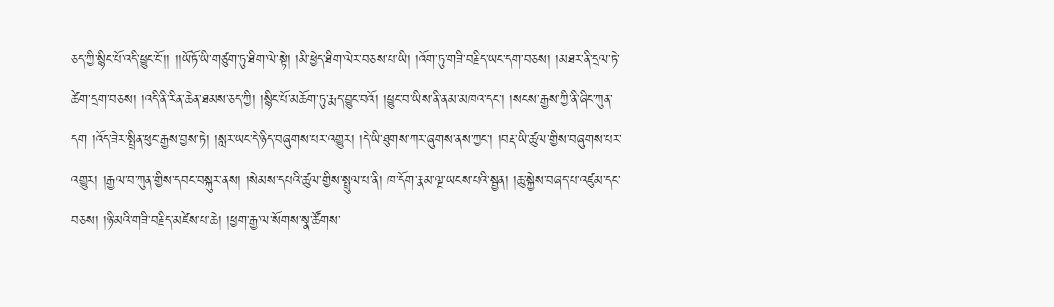ཅད་ཀྱི་སྙིང་པོ་འདི་ཕྱུང་ངོ་།། །།ཡོཏོ་ཡི་གཙུག་ཏུ་ཐིག་ལེ་སྟེ། །མི་ཕྱེད་ཐིག་ལེར་བཅས་པ་ཡི། །འོག་ཏུ་གཟི་བརྗིད་ཡང་དག་བཅས། །མཐར་ནི་དྲལ་ཏེ་ཚེག་དྲག་བཅས། །འདི་ནི་རིན་ཆེན་ཐམས་ཅད་ཀྱི། །སྙིང་པོ་མཆོག་ཏུ་རྨད་བྱུང་བའོ། །ཕྱུང་བ་ཡིས་ནི་ནམ་མཁའ་དང་། །སངས་རྒྱས་ཀྱི་ནི་ཞིང་ཀུན་དག །འོད་ཟེར་སྤྲིན་ཕུང་རྒྱས་བྱས་ཏེ། །སླར་ཡང་དེ་ཉིད་བཞུགས་པར་འགྱུར། །དེ་ཡི་ཐུགས་ཀར་ཞུགས་ནས་ཀྱང་། །བརྡ་ཡི་ཚུལ་གྱིས་བཞུགས་པར་འགྱུར། །རྒྱལ་བ་ཀུན་གྱིས་དབང་བསྐུར་ནས། །སེམས་དཔའི་ཚུལ་གྱིས་སྤྲུལ་པ་ནི། ཁ་དོག་རྣམ་ལྔ་ཡངས་པའི་སྦྱན། །ཆུ་སྐྱེས་བཞད་པ་འཛུམ་དང་བཅས། །ཉི་མའི་གཟི་བརྗིད་མཛེས་པ་ཆེ། །ཕྱག་རྒྱ་ལ་སོགས་སྣ་ཚོགས་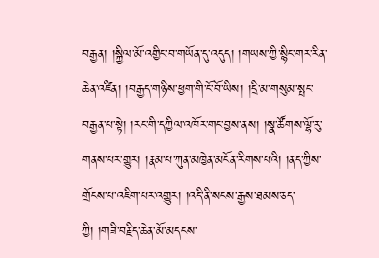བརྒྱན། །སྐྱིལ་མོ་འགྱིང་བ་གཡོན་དུ་འདུད། །གཡས་ཀྱི་སྙིང་གར་རིན་ཆེན་འཛིན། །བརྒྱད་གཉིས་ཕྱག་གི་ངོ་བོ་ཡིས། །དྲི་མ་གསུམ་སྤང་བརྒྱན་པ་སྟེ། །རང་གི་དཀྱིལ་འཁོར་གང་བྱས་ནས། །སྣ་ཚོགས་ལྷོ་རུ་གནས་པར་གྱུར། །རྣམ་པ་ཀུན་མཁྱེན་མངོན་རིགས་པའི། །ནད་ཀྱིས་གྲོངས་པ་འཇིག་པར་འགྱུར། །འདི་ནི་སངས་རྒྱས་ཐམས་ཅད་ཀྱི། །གཟི་བརྗིད་ཆེན་མོ་མདངས་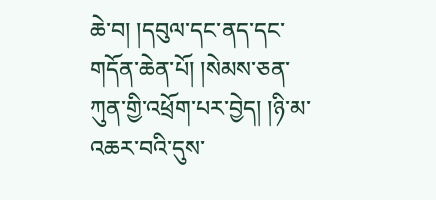ཆེ་བ། །དབུལ་དང་ནད་དང་གདོན་ཆེན་པོ། །སེམས་ཅན་ཀུན་གྱི་འཕྲོག་པར་བྱེད། །ཉི་མ་འཆར་བའི་དུས་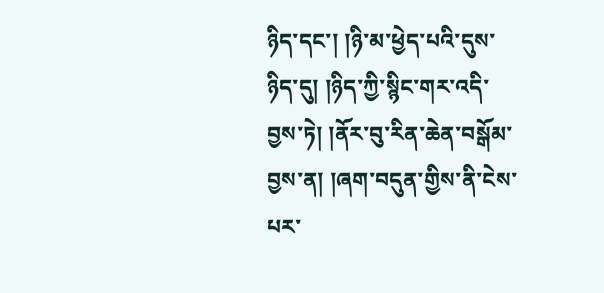ཉིད་དང་། །ཉི་མ་ཕྱེད་པའི་དུས་ཉིད་དུ། །ཉིད་ཀྱི་སྙིང་གར་འདི་བྱས་ཏེ། །ནོར་བུ་རིན་ཆེན་བསྒོམ་བྱས་ན། །ཞག་བདུན་གྱིས་ནི་ངེས་པར་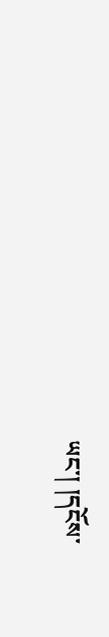ཡང་། །དངོས་